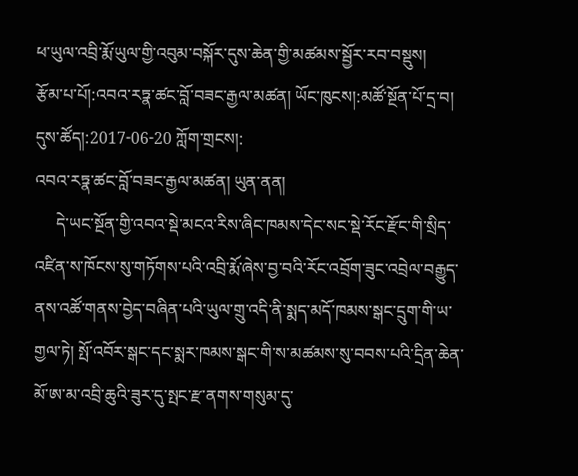ཕ་ཡུལ་འབྲི་རྨོ་ཡུལ་གྱི་འབུམ་བསྐོར་དུས་ཆེན་གྱི་མཚམས་སྦྱོར་རབ་བསྡུས།
རྩོམ་པ་པོ།:འབའ་རཏྣ་ཚང་བློ་བཟང་རྒྱལ་མཚན། ཡོང་ཁུངས།:མཚོ་སྔོན་པོ་དྲ་བ། དུས་ཚོད།:2017-06-20 ཀློག་གྲངས།:
འབའ་རཏྣ་ཚང་བློ་བཟང་རྒྱལ་མཚན། ཡུན་ནན།
     དེ་ཡང་སྔོན་གྱི་འབའ་སྡེ་མངའ་རིས་ཞིང་ཁམས་དེང་སང་སྡེ་རོང་རྫོང་གི་སྲིད་འཛིན་ས་ཁོངས་སུ་གཏོགས་པའི་འབྲི་རྨོ་ཞེས་བྱ་བའི་རོང་འབྲོག་ཟུང་འབྲེལ་བརྒྱུད་ནས་འཚོ་གནས་བྱེད་བཞིན་པའི་ཡུལ་གྲུ་འདི་ནི་སྨད་མདོ་ཁམས་སྒང་དྲུག་གི་ཡ་གྱལ་ཏེ། སྤོ་འབོར་སྒང་དང་སྨར་ཁམས་སྒང་གི་ས་མཚམས་སུ་བབས་པའི་དྲིན་ཆེན་མོ་ཨ་མ་འབྲི་ཆུའི་ཟུར་དུ་སྤང་རྫ་ནགས་གསུམ་དུ་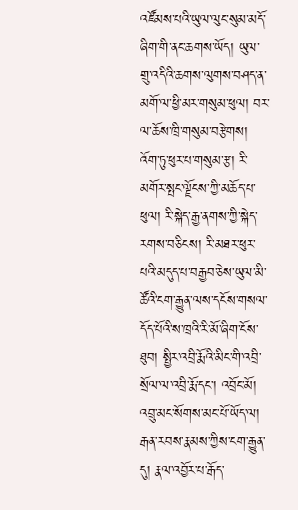འཛོམས་པའི་ཡུལ་ལུང་སུམ་མདོ་ཞིག་གི་ནང་ཆགས་ཡོད། ཡུལ་གྲུ་འདིའི་ཆགས་ལུགས་བཤད་ན་མགོ་ལ་ཕྱི་མར་གསུམ་ཕུལ། བར་ལ་ཆོས་ཁྲི་གསུམ་བརྩེགས། འོག་ཏུ་ཕུར་པ་གསུམ་རྩ། རི་མགོར་སྤང་ལྗོངས་ཀྱི་མཆོད་པ་ཕུལ། རི་སྐེད་རྒྱ་ནགས་ཀྱི་སྐེད་རགས་བཅིངས། རི་མཐར་ཕུར་པའི་མདུད་པ་བརྒྱབ་ཅེས་ཡུལ་མི་ཚོའི་ངག་རྒྱུན་ལས་དངོས་གསལ་དོད་པོའི་ས་ཁྲའི་རི་མོ་ཞིག་ངོས་ཐུབ། སྤྱིར་འབྲི་རྨོའི་མིང་གི་འབྲི་སྲོལ་ལ་འབྲི་རྨོ་དང་། འབྲོང་མོ། འབྲུ་མང་སོགས་མང་པོ་ཡོད་ལ། རྒན་རབས་རྣམས་ཀྱིས་ངག་རྒྱུན་དུ། རྣལ་འབྱོར་པ་རྒོད་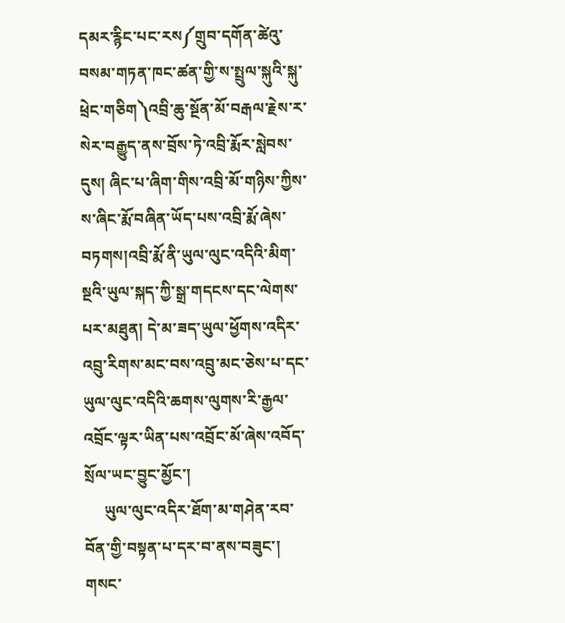དམར་རྙིང་པང་རས༼གྲུབ་དགོན་ཚེའུ་བསམ་གཏན་ཁང་ཚན་གྱི་ས་སྤྲུལ་སྐུའི་སྐུ་ཕྲེང་གཅིག༽འབྲི་ཆུ་སྔོན་མོ་བརྒལ་རྗེས་ར་སེར་བརྒྱུད་ནས་བྲོས་ཏེ་འབྲི་རྨོར་སླེབས་དུས། ཞིང་པ་ཞིག་གིས་འབྲི་མོ་གཉིས་ཀྱིས་ས་ཞིང་རྨོ་བཞིན་ཡོད་པས་འབྲི་རྨོ་ཞེས་བཏགས།འབྲི་རྨོ་ནི་ཡུལ་ལུང་འདིའི་མིག་སྔའི་ཡུལ་སྐད་ཀྱི་སྒྲ་གདངས་དང་ལེགས་པར་མཐུན། དེ་མ་ཟད་ཡུལ་ཕྱོགས་འདིར་འབྲུ་རིགས་མང་བས་འབྲུ་མང་ཅེས་པ་དང་ཡུལ་ལུང་འདིའི་ཆགས་ལུགས་རི་རྒྱལ་འབྲོང་ལྟར་ཡིན་པས་འབྲོང་མོ་ཞེས་འབོད་སྲོལ་ཡང་བྱུང་མྱོང་།
     ཡུལ་ལུང་འདིར་ཐོག་མ་གཤེན་རབ་བོན་གྱི་བསྟན་པ་དར་བ་ནས་བཟུང་། གསང་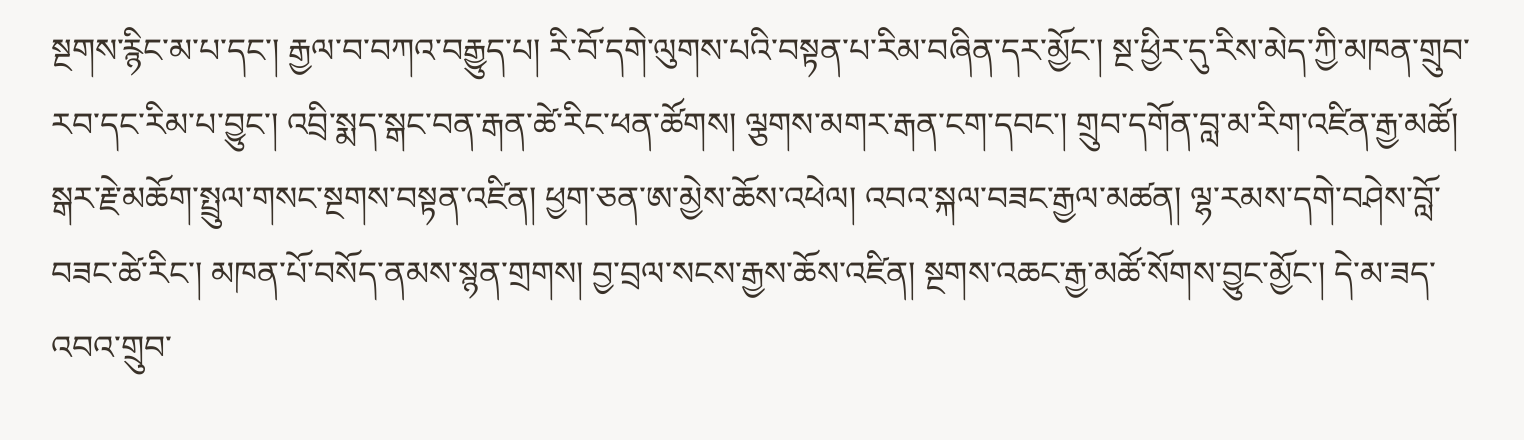སྔགས་རྙིང་མ་པ་དང་། རྒྱལ་བ་བཀའ་བརྒྱུད་པ། རི་བོ་དགེ་ལུགས་པའི་བསྟན་པ་རིམ་བཞིན་དར་མྱོང་། སྔ་ཕྱིར་དུ་རིས་མེད་ཀྱི་མཁན་གྲུབ་རབ་དང་རིམ་པ་བྱུང་། འབྲི་སྨད་སྒང་བན་རྒན་ཚེ་རིང་ཕན་ཚོགས། ལྕགས་མགར་རྒན་ངག་དབང་། གྲུབ་དགོན་བླ་མ་རིག་འཛིན་རྒྱ་མཚོ། སྒར་རྗེ་མཆོག་སྤྲུལ་གསང་སྔགས་བསྟན་འཛིན། ཕྱག་ཅན་ཨ་མྱེས་ཆོས་འཕེལ། འབའ་སྐལ་བཟང་རྒྱལ་མཚན། ལྷ་རམས་དགེ་བཤེས་བློ་བཟང་ཚེ་རིང་། མཁན་པོ་བསོད་ནམས་སྙན་གྲགས། བྱ་བྲལ་སངས་རྒྱས་ཆོས་འཛིན། སྔགས་འཆང་རྒྱ་མཚོ་སོགས་བྱུང་མྱོང་། དེ་མ་ཟད་འབའ་གྲུབ་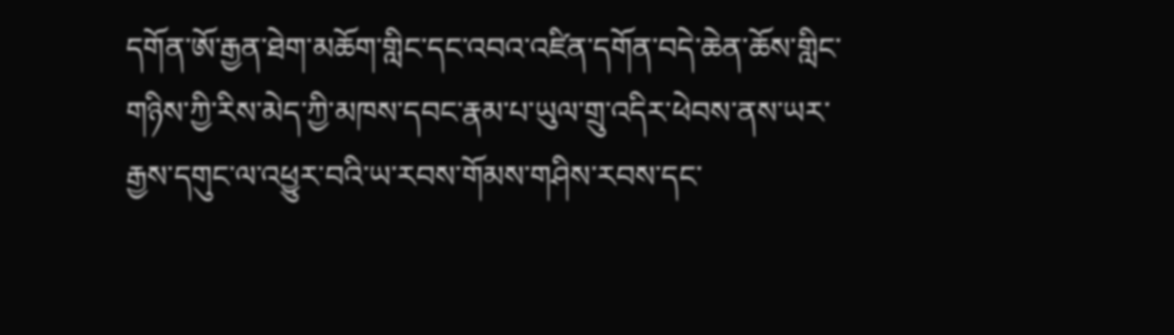དགོན་ཨོ་རྒྱན་ཐེག་མཆོག་གླིང་དང་འབའ་འཛིན་དགོན་བདེ་ཆེན་ཆོས་གླིང་གཉིས་ཀྱི་རིས་མེད་ཀྱི་མཁས་དབང་རྣམ་པ་ཡུལ་གྲུ་འདིར་ཕེབས་ནས་ཡར་རྒྱས་དགུང་ལ་འཕྱུར་བའི་ཡ་རབས་གོམས་གཤིས་རབས་དང་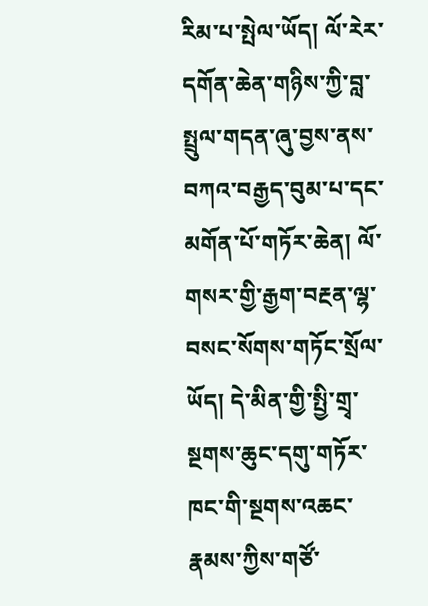རིམ་པ་སྤེལ་ཡོད། ལོ་རེར་དགོན་ཆེན་གཉིས་ཀྱི་བླ་སྤྲུལ་གདན་ཞུ་བྱས་ནས་བཀའ་བརྒྱད་བུམ་པ་དང་མགོན་པོ་གཏོར་ཆེན། ལོ་གསར་གྱི་རྒྱག་བརྔན་ལྷ་བསང་སོགས་གཏོང་སྲོལ་ཡོད། དེ་མིན་གྱི་སྤྱི་གྲྭ་སྔགས་ཆུང་དགུ་གཏོར་ཁང་གི་སྔགས་འཆང་རྣམས་ཀྱིས་གཙོ་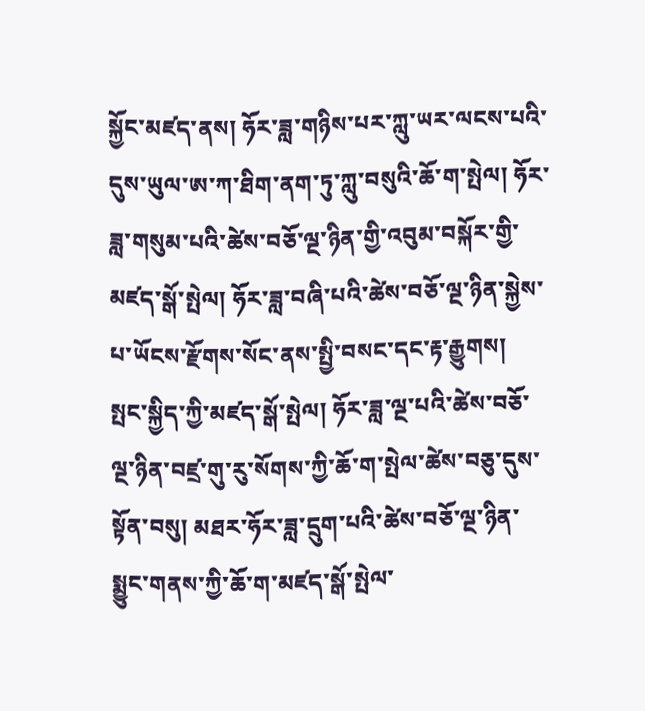སྐྱོང་མཛད་ནས། ཧོར་ཟླ་གཉིས་པར་ཀླུ་ཡར་ལངས་པའི་དུས་ཡུལ་ཨ་ཀ་ཐིག་ནག་ཏུ་ཀླུ་བསུའི་ཆོ་ག་སྤེལ། ཧོར་ཟླ་གསུམ་པའི་ཚེས་བཅོ་ལྔ་ཉིན་གྱི་འབུམ་བསྐོར་གྱི་མཛད་སྒོ་སྤེལ། ཧོར་ཟླ་བཞི་པའི་ཚེས་བཅོ་ལྔ་ཉིན་སྐྱེས་པ་ཡོངས་རྫོགས་སོང་ནས་སྤྱི་བསང་དང་རྟ་རྒྱུགས། སྤང་སྐྱིད་ཀྱི་མཛད་སྒོ་སྤེལ། ཧོར་ཟླ་ལྔ་པའི་ཚེས་བཅོ་ལྔ་ཉིན་བཛྲ་གུ་རུ་སོགས་ཀྱི་ཆོ་ག་སྤེལ་ཚེས་བཅུ་དུས་སྟོན་བསུ། མཐར་ཧོར་ཟླ་དྲུག་པའི་ཚེས་བཅོ་ལྔ་ཉིན་སྨྱུང་གནས་ཀྱི་ཆོ་ག་མཛད་སྒོ་སྤེལ་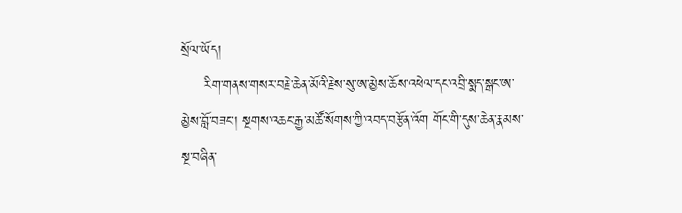སྲོལ་ཡོད།
     རིག་གནས་གསར་བརྗེ་ཆེན་མོའི་རྗེས་སུ་ཨ་མྱེས་ཆོས་འཕེལ་དང་འབྲི་སྨད་སྒང་ཨ་མྱེས་བློ་བཟང་། སྔགས་འཆང་རྒྱ་མཚོ་སོགས་ཀྱི་འབད་བརྩོན་འོག གོང་གི་དུས་ཆེན་རྣམས་སྔ་བཞིན་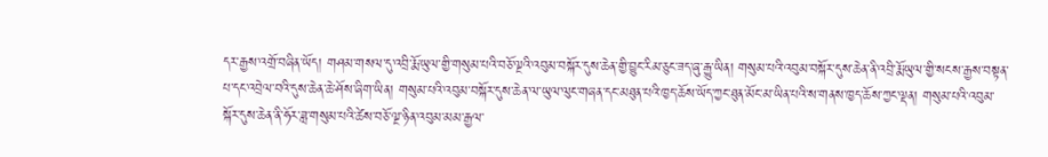དར་རྒྱས་འགྲོ་བཞིན་ཡོད། གཤམ་གསལ་དུ་འབྲི་རྨོ་ཡུལ་གྱི་གསུམ་པའི་བཅོ་ལྔའི་འབུམ་བསྐོར་དུས་ཆེན་གྱི་བྱུང་རིམ་ཅུང་ཟད་ཞུ་རྒྱུ་ཡིན། གསུམ་པའི་འབུམ་བསྐོར་དུས་ཆེན་ནི་འབྲི་རྨོ་ཡུལ་གྱི་སངས་རྒྱས་བསྟན་པ་དང་འབྲེལ་བའི་དུས་ཆེན་ཆེ་ཤོས་ཞིག་ཡིན། གསུམ་པའི་འབུམ་བསྐོར་དུས་ཆེན་ལ་ཡུལ་ལུང་གཞན་དང་མཐུན་པའི་ཁྱད་ཆོས་ཡོད་ཀྱང་ཐུན་མོང་མ་ཡིན་པའི་ས་གནས་ཁྱད་ཆོས་ཀྱང་ལྡན། གསུམ་པའི་འབུམ་སྐོར་དུས་ཆེན་ནི་ཧོར་ཟླ་གསུམ་པའི་ཚེས་བཅོ་ལྔ་ཉིན་འབུམ་མམ་རྒྱལ་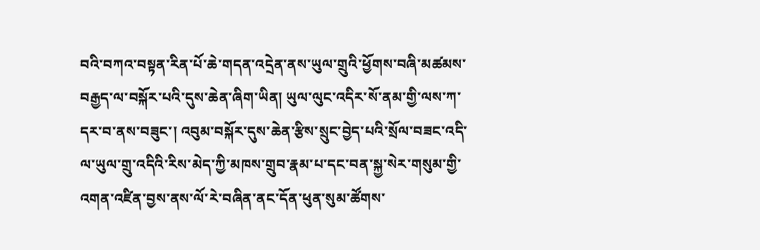བའི་བཀའ་བསྟན་རིན་པོ་ཆེ་གདན་འདྲེན་ནས་ཡུལ་གྲུའི་ཕྱོགས་བཞི་མཚམས་བརྒྱད་ལ་བསྐོར་པའི་དུས་ཆེན་ཞིག་ཡིན། ཡུལ་ལུང་འདིར་སོ་ནམ་གྱི་ལས་ཀ་དར་བ་ནས་བཟུང་། འབུམ་བསྐོར་དུས་ཆེན་རྩིས་སྲུང་བྱེད་པའི་སྲོལ་བཟང་འདི་ལ་ཡུལ་གྲུ་འདིའི་རིས་མེད་ཀྱི་མཁས་གྲུབ་རྣམ་པ་དང་བན་སྐྱ་སེར་གསུམ་གྱི་འགན་འཛིན་བྱས་ནས་ལོ་རེ་བཞིན་ནང་དོན་ཕུན་སུམ་ཚོགས་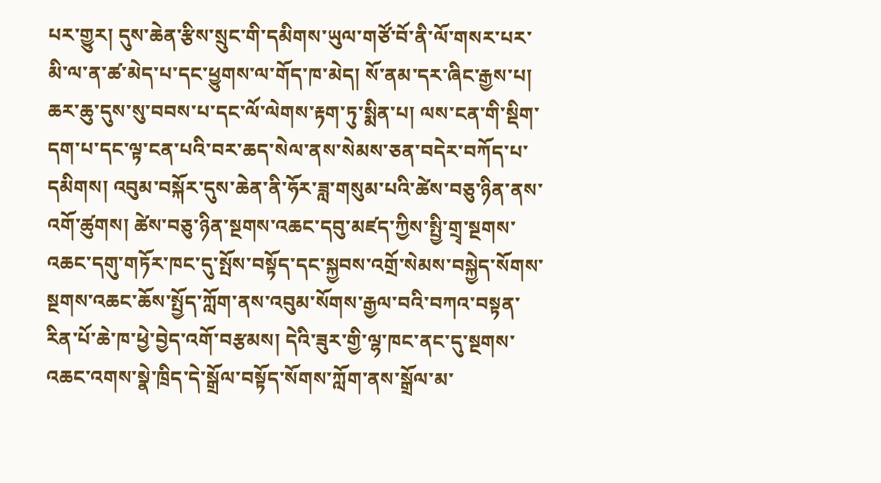པར་གྱུར། དུས་ཆེན་རྩིས་སྲུང་གི་དམིགས་ཡུལ་གཙོ་བོ་ནི་ལོ་གསར་པར་མི་ལ་ན་ཚ་མེད་པ་དང་ཕྱུགས་ལ་གོད་ཁ་མེད། སོ་ནམ་དར་ཞིང་རྒྱས་པ། ཆར་ཆུ་དུས་སུ་བབས་པ་དང་ལོ་ལེགས་རྟག་ཏུ་སྨིན་པ། ལས་ངན་གི་སྡིག་དག་པ་དང་ལྟ་ངན་པའི་བར་ཆད་སེལ་ནས་སེམས་ཅན་བདེར་བཀོད་པ་དམིགས། འབུམ་བསྐོར་དུས་ཆེན་ནི་ཧོར་ཟླ་གསུམ་པའི་ཚེས་བཅུ་ཉིན་ནས་འགོ་ཚུགས། ཚེས་བཅུ་ཉིན་སྔགས་འཆང་དབུ་མཛད་ཀྱིས་སྤྱི་གྲྭ་སྔགས་འཆང་དགུ་གཏོར་ཁང་དུ་སྤོས་བསྟོད་དང་སྐྱབས་འགྲོ་སེམས་བསྐྱེད་སོགས་སྔགས་འཆང་ཆོས་སྤྱོད་ཀློག་ནས་འབུམ་སོགས་རྒྱལ་བའི་བཀའ་བསྟན་རིན་པོ་ཆེ་ཁ་ཕྱེ་བྱེད་འགོ་བརྩམས། དེའི་ཟུར་གྱི་ལྷ་ཁང་ནང་དུ་སྔགས་འཆང་འགས་སྣེ་ཁྲིད་དེ་སྒྲོལ་བསྟོད་སོགས་ཀློག་ནས་སྒྲོལ་མ་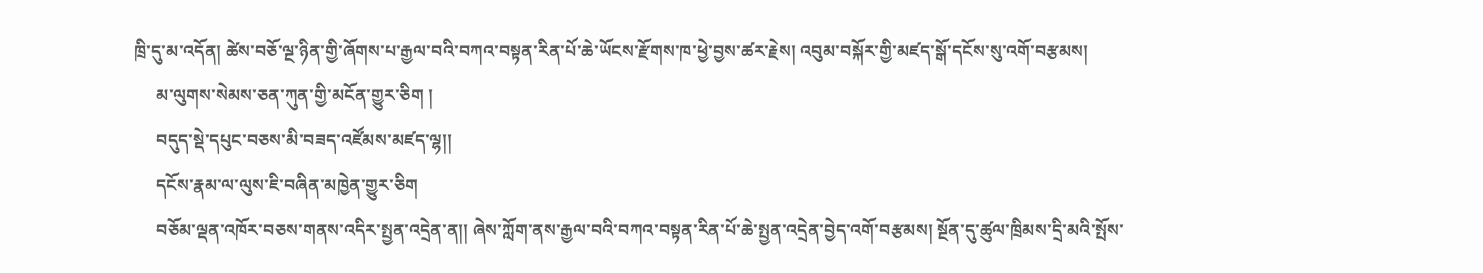ཁྲི་དུ་མ་འདོན། ཚེས་བཅོ་ལྔ་ཉིན་གྱི་ཞོགས་པ་རྒྱལ་བའི་བཀའ་བསྟན་རིན་པོ་ཆེ་ཡོངས་རྫོགས་ཁ་ཕྱེ་བྱས་ཚར་རྗེས། འབུམ་བསྐོར་གྱི་མཛད་སྒོ་དངོས་སུ་འགོ་བརྩམས།
     མ་ལུགས་སེམས་ཅན་ཀུན་གྱི་མངོན་གྱུར་ཅིག །
     བདུད་སྡེ་དཔུང་བཅས་མི་བཟད་འཛོམས་མཛད་ལྷ།།
     དངོས་རྣམ་ལ་ལུས་ཇི་བཞིན་མཁྱེན་གྱུར་ཅིག
     བཅོམ་ལྡན་འཁོར་བཅས་གནས་འདིར་སྤྱན་འདྲེན་ན།། ཞེས་ཀློག་ནས་རྒྱལ་བའི་བཀའ་བསྟན་རིན་པོ་ཆེ་སྤྱན་འདྲེན་བྱེད་འགོ་བརྩམས། སྔོན་དུ་ཚུལ་ཁྲིམས་དྲི་མའི་སྤོས་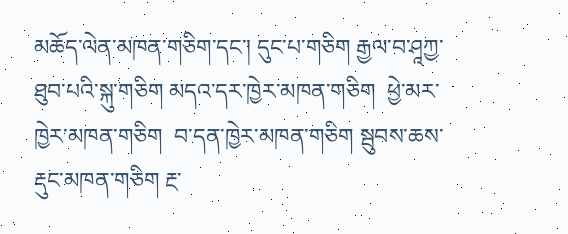མཆོད་ལེན་མཁན་གཅིག་དང་། དུང་པ་གཅིག རྒྱལ་བ་ཤཱཀྱ་ཐུབ་པའི་སྐུ་གཅིག མདའ་དར་ཁྱེར་མཁན་གཅིག  ཕྱེ་མར་ཁྱེར་མཁན་གཅིག  བ་དན་ཁྱེར་མཁན་གཅིག སྦུབས་ཆས་རྡུང་མཁན་གཅིག རྔ་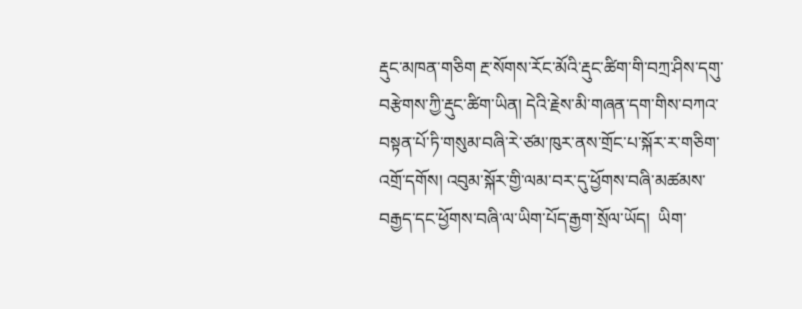རྡུང་མཁན་གཅིག རྔ་སོགས་རོང་མོའི་རྡུང་ཚིག་གི་བཀྲ་ཤིས་དགུ་བརྩེགས་ཀྱི་རྡུང་ཚིག་ཡིན། དེའི་རྗེས་མི་གཞན་དག་གིས་བཀའ་བསྟན་པོ་ཏི་གསུམ་བཞི་རེ་ཙམ་ཁུར་ནས་གྲོང་པ་སྐོར་ར་གཅིག་འགྲོ་དགོས། འབུམ་སྐོར་གྱི་ལམ་བར་དུ་ཕྱོགས་བཞི་མཚམས་བརྒྱད་དང་ཕྱོགས་བཞི་ལ་ཡིག་པོད་རྒྱག་སྲོལ་ཡོད།  ཡིག་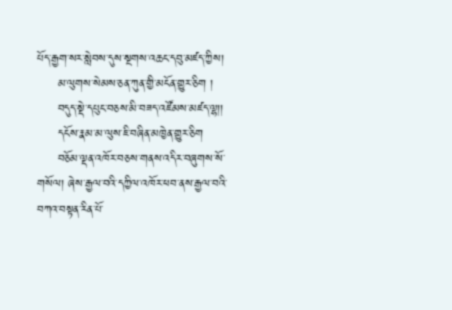པོད་རྒྱག་སར་སླེབས་དུས་སྔགས་འཆང་དབུ་མཛད་ཀྱིས།
     མ་ལུགས་སེམས་ཅན་ཀུན་གྱི་མངོན་གྱུར་ཅིག །
     བདུད་སྡེ་དཔུང་བཅས་མི་བཟད་འཛོམས་མཛད་ལྷ།།
     དངོས་རྣམ་མ་ལུས་ཇི་བཞིན་མཁྱེན་གྱུར་ཅིག
     བཅོམ་ལྡན་འཁོར་བཅས་གནས་འདིར་བཞུགས་སོ་གསོལ། ཞེས་རྒྱལ་བའི་དཀྱིལ་འཁོར་ཕབ་ནས་རྒྱལ་བའི་བཀའ་བསྟན་རིན་པོ་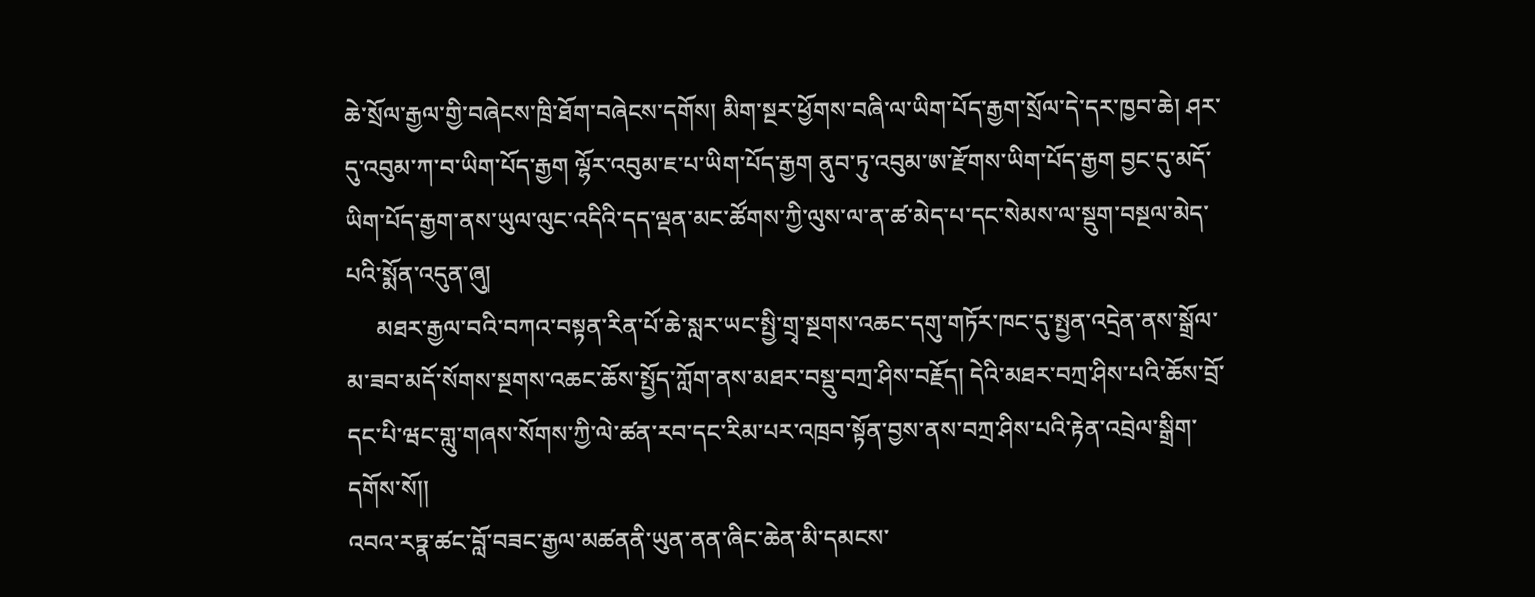ཆེ་སྲོལ་རྒྱལ་གྱི་བཞེངས་ཁྲི་ཐོག་བཞེངས་དགོས། མིག་སྔར་ཕྱོགས་བཞི་ལ་ཡིག་པོད་རྒྱག་སྲོལ་དེ་དར་ཁྱབ་ཆེ། ཤར་དུ་འབུམ་ཀ་བ་ཡིག་པོད་རྒྱག ལྷོར་འབུམ་ཇ་པ་ཡིག་པོད་རྒྱག ནུབ་ཏུ་འབུམ་ཨ་རྫོགས་ཡིག་པོད་རྒྱག བྱང་དུ་མདོ་ཡིག་པོད་རྒྱག་ནས་ཡུལ་ལུང་འདིའི་དད་ལྡན་མང་ཚོགས་ཀྱི་ལུས་ལ་ན་ཚ་མེད་པ་དང་སེམས་ལ་སྡུག་བསྔལ་མེད་པའི་སྨོན་འདུན་ཞུ།
     མཐར་རྒྱལ་བའི་བཀའ་བསྟན་རིན་པོ་ཆེ་སླར་ཡང་སྤྱི་གྲྭ་སྔགས་འཆང་དགུ་གཏོར་ཁང་དུ་སྤྱན་འདྲེན་ནས་སྒྲོལ་མ་ཟབ་མདོ་སོགས་སྔགས་འཆང་ཆོས་སྤྱོད་ཀློག་ནས་མཐར་བསྡུ་བཀྲ་ཤིས་བརྗོད། དེའི་མཐར་བཀྲ་ཤིས་པའི་ཆོས་བྲོ་དང་པི་ཝང་གླུ་གཞས་སོགས་ཀྱི་ལེ་ཚན་རབ་དང་རིམ་པར་འཁྲབ་སྟོན་བྱས་ནས་བཀྲ་ཤིས་པའི་རྟེན་འབྲེལ་སྒྲིག་དགོས་སོ།།
འབའ་རཏྣ་ཚང་བློ་བཟང་རྒྱལ་མཚནནི་ཡུན་ནན་ཞིང་ཆེན་མི་དམངས་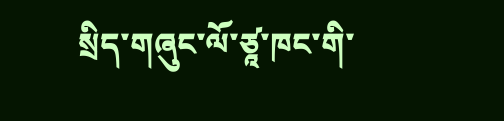སྲིད་གཞུང་ལོ་ཙཱ་ཁང་གི་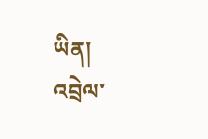ཡིན།
འབྲེལ་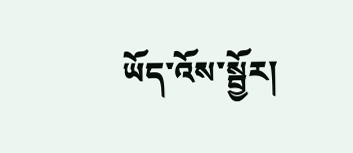ཡོད་འོས་སྦྱོར།